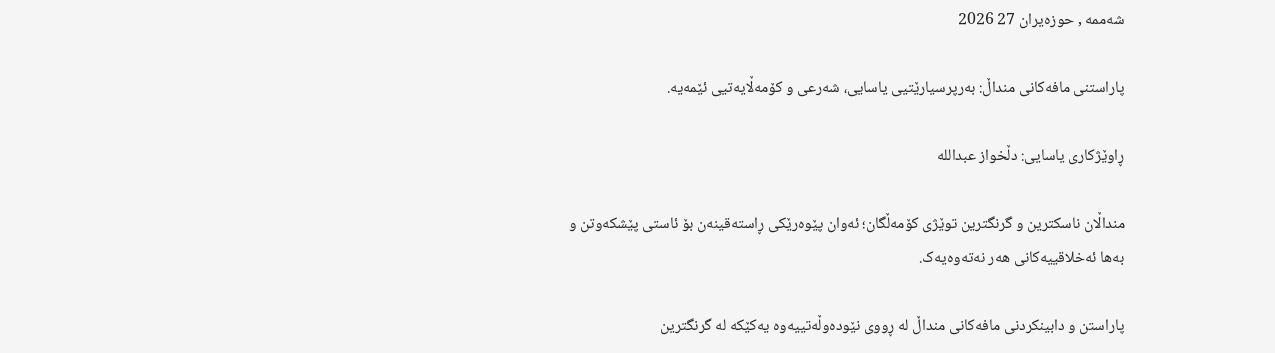شەممە , حوزه‌یران 27 2026

پاراستنی مافەکانی منداڵ: بەرپرسیارێتیی یاسایی، شەرعی و کۆمەڵایەتیی ئێمەیە.

ڕاوێژکاری یاسایی: دڵخواز عبداللە

منداڵان ناسکترین و گرنگترین توێژی کۆمەڵگان؛ ئەوان پێوەرێکی ڕاستەقینەن بۆ ئاستی پێشکەوتن و بەها ئەخلاقییەکانی هەر نەتەوەیەک.

پاراستن و دابینکردنی مافەکانی منداڵ لە ڕووی نێودەوڵەتییەوە یەکێکە لە گرنگترین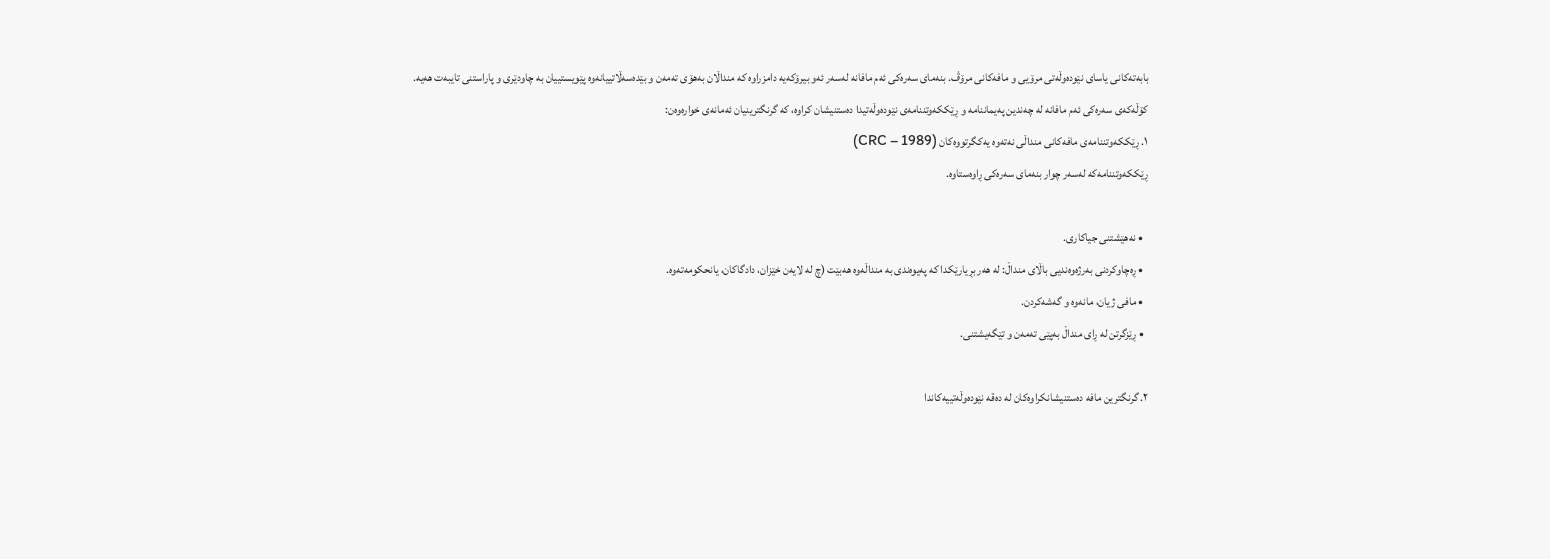بابەتەکانی یاسای نێودەوڵەتی مرۆیی و مافەکانی مرۆڤ. بنەمای سەرەکی ئەم مافانە لەسەر ئەو بیرۆکەیە دامزراوە کە منداڵان بەهۆی تەمەن و بێدەسەڵاتییانەوە پێویستییان بە چاودێری و پاراستنی تایبەت هەیە.
کۆڵەکەی سەرەکی ئەم مافانە لە چەندین پەیماننامە و ڕێککەوتننامەی نێودەوڵەتیدا دەستنیشان کراوە، کە گرنگترینیان ئەمانەی خوارەوەن:
١. ڕێککەوتننامەی مافەکانی منداڵی نەتەوە یەکگرتووەکان (CRC – 1989)
ڕێککەوتننامەکە لەسەر چوار بنەمای سەرەکی ڕاوەستاوە.

  • نەهێشتنی جیاکاری.
  • ڕەچاوکردنی بەرژەوەندیی باڵای منداڵ: لە هەر بڕیارێکدا کە پەیوەندی بە منداڵەوە هەبێت (چ لە لایەن خێزان، دادگاکان، یانحکومەتەوە.
  • مافی ژیان، مانەوە و گەشەکردن.
  • ڕێزگرتن لە ڕای منداڵ بەپێی تەمەن و تێگەیشتنی.

٢. گرنگترین مافە دەستنیشانکراوەکان لە دەقە نێودەوڵەتییەکاندا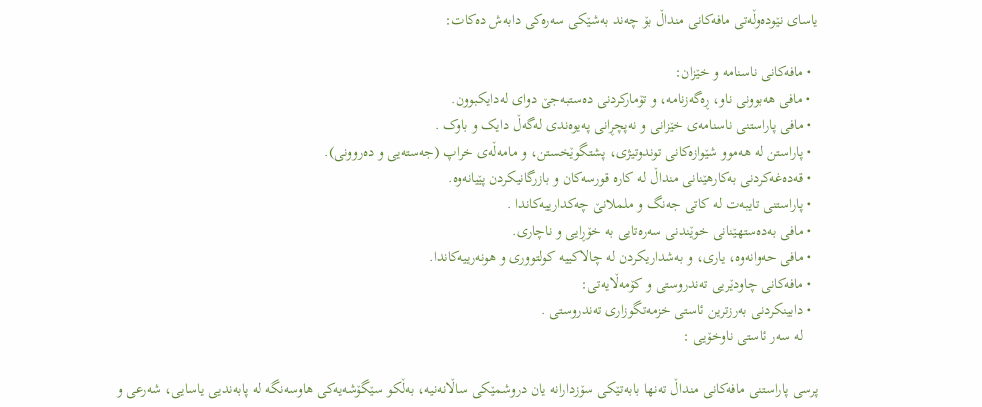یاسای نێودەوڵەتی مافەکانی منداڵ بۆ چەند بەشێکی سەرەکی دابەش دەکات:

  • مافەکانی ناسنامە و خێزان:
  • مافی هەبوونی ناو، ڕەگەزنامە، و تۆمارکردنی دەستبەجێ دوای لەدایکبوون.
  • مافی پاراستنی ناسنامەی خێزانی و نەپچڕانی پەیوەندی لەگەڵ دایک و باوک .
  • پاراستن لە هەموو شێوازەکانی توندوتیژی، پشتگوێخستن، و مامەڵەی خراپ (جەستەیی و دەروونی).
  • قەدەغەکردنی بەکارھێنانی منداڵ لە کارە قورسەکان و بازرگانیکردن پێیانەوە.
  • پاراستنی تایبەت لە کاتی جەنگ و ململانێ چەکدارییەکاندا .
  • مافی بەدەستهێنانی خوێندنی سەرەتایی بە خۆڕایی و ناچاری.
  • مافی حەوانەوە، یاری، و بەشداریکردن لە چالاکییە کولتووری و هونەرییەکاندا.
  • مافەکانی چاودێریی تەندروستی و کۆمەڵایەتی:
  • دابینکردنی بەرزترین ئاستی خزمەتگوزاری تەندروستی .
    لە سەر ئاستی ناوخۆیی :

پرسی پاراستنی مافەکانی منداڵ تەنها بابەتێکی سۆزدارانە یان دروشمێکی ساڵانەنیە، بەڵکو سێگۆشەیەکی هاوسەنگە لە پابەندیی یاسایی، شەرعی و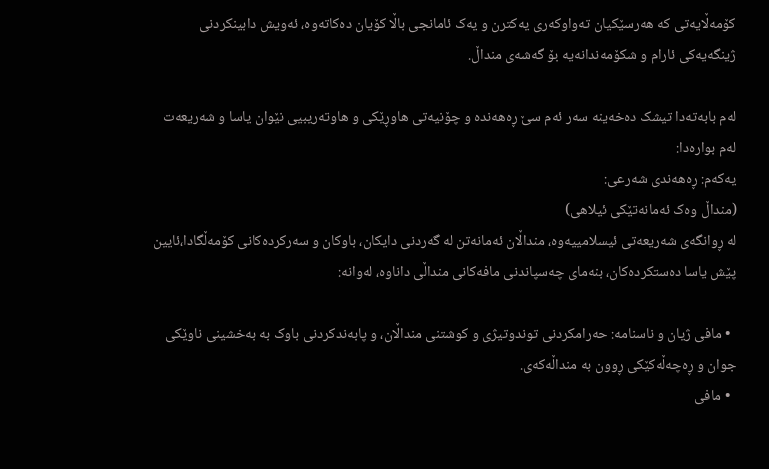کۆمەڵایەتی کە هەرسێکیان تەواوکەری یەکترن و یەک ئامانجی باڵا کۆیان دەکاتەوە، ئەویش دابینکردنی ژینگەیەکی ئارام و شکۆمەندانەیە بۆ گەشەی منداڵ.

لەم بابەتەدا تیشک دەخەینە سەر ئەم سێ ڕەهەندە و چۆنیەتی هاوڕێکی و هاوتەریبیی نێوان یاسا و شەریعەت لەم بوارەدا:
یەکەم: ڕەهەندی شەرعی:
(منداڵ وەک ئەمانەتێکی ئیلاهی)
لە ڕوانگەی شەریعەتی ئیسلامییەوە، منداڵان ئەمانەتن لە گەردنی دایکان، باوکان و سەرکردەکانی کۆمەڵگادا،ئایین پێش یاسا دەستکردەکان، بنەمای چەسپاندنی مافەکانی منداڵی داناوە، لەوانە:

  • مافی ژیان و ناسنامە: حەرامکردنی توندوتیژی و کوشتنی منداڵان، و پابەندکردنی باوک بە بەخشینی ناوێکی جوان و ڕەچەڵەکێکی ڕوون بە منداڵەکەی.
  • مافی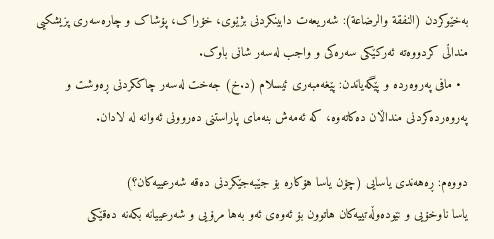بەخێوکردن (النفقة والرضاعة): شەریعەت دابینکردنی بژێوی، خۆراک، پۆشاک و چارەسەری پزیشکیی منداڵی کردووەتە ئەرکێکی سەرەکی و واجب لەسەر شانی باوک.
  • مافی پەروەردە و پێگەیاندن: پێغەمبەری ئیسلام (د.خ) جەخت لەسەر چاککردنی ڕەوشت و پەروەردەکردنی منداڵان دەکاتەوە، کە ئەمەش بنەمای پاراستنی دەروونی ئەوانە لە لادان.

دووەم: ڕەهەندی یاسایی (چۆن یاسا هۆکارە بۆ جێبەجێکردنی دەقە شەرعییەکان؟)
یاسا ناوخۆیی و نێودەوڵەتییەکان هاتوون بۆ ئەوەی ئەو بەها مرۆیی و شەرعییانە بکەنە دەقێکی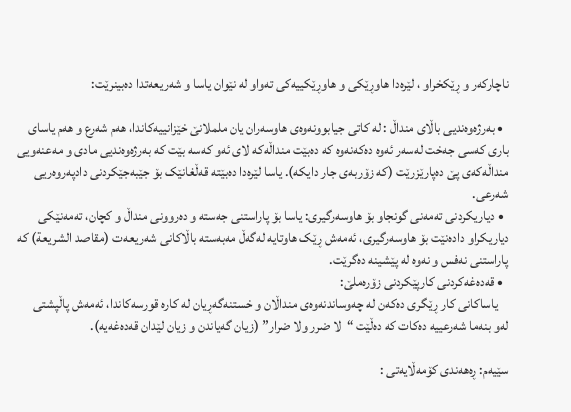ناچارکەر و ڕێکخراو ، لێرەدا هاوڕێکی و هاوڕێکییەکی تەواو لە نێوان یاسا و شەریعەتدا دەبینرێت:

  • بەرژەوەندیی باڵای منداڵ : لە کاتی جیابوونەوەی هاوسەران یان ململانێ خێزانییەکاندا، هەم شەرع و هەم یاسای باری کەسی جەخت لەسەر ئەوە دەکەنەوە کە دەبێت منداڵەکە لای ئەو کەسە بێت کە بەرژەوەندیی مادی و مەعنەویی منداڵەکەی پێ دەپارێزرێت (کە زۆربەی جار دایکە). یاسا لێرەدا دەبێتە قەڵغانێک بۆ جێبەجێکردنی دادپەروەریی شەرعی.
  • دیاریکردنی تەمەنی گونجاو بۆ هاوسەرگیری: یاسا بۆ پاراستنی جەستە و دەروونی منداڵ و کچان، تەمەنێکی دیاریکراو دادەنێت بۆ هاوسەرگیری، ئەمەش ڕێک هاوتایە لەگەڵ مەبەستە باڵاکانی شەریعەت (مقاصد الشريعة) کە پاراستنی نەفس و نەوە لە پێشینە دەگرێت.
  • قەدەغەکردنی کارپێکردنی زۆرەملێ:
    یاساکانی کار ڕێگری دەکەن لە چەوساندنەوەی منداڵان و خستنەگەڕیان لە کارە قورسەکاندا، ئەمەش پاڵپشتی لەو بنەما شەرعییە دەکات کە دەڵێت “لا ضرر ولا ضرار” (زیان گەیاندن و زیان لێدان قەدەغەیە).

سێیەم: ڕەهەندی کۆمەڵایەتی :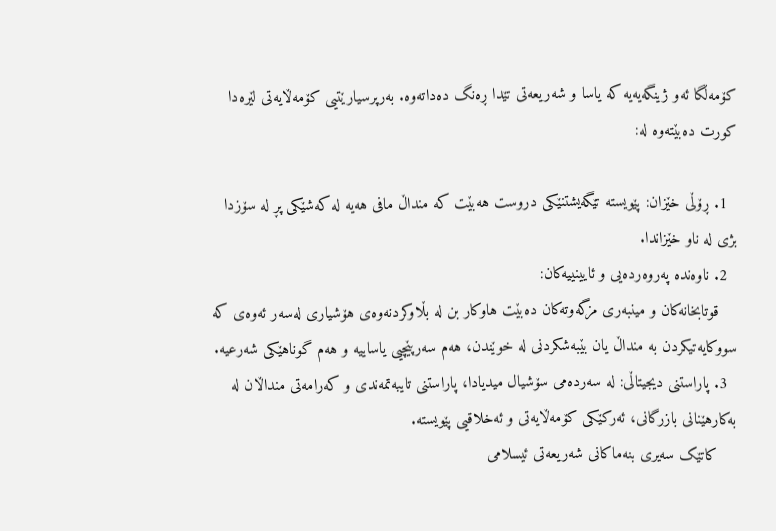کۆمەڵگا ئەو ژینگەیەیە کە یاسا و شەریعەتی تێدا ڕەنگ دەداتەوە. بەرپرسیارێتیی کۆمەڵایەتی لێرەدا کورت دەبێتەوە لە:

  1. ڕۆڵی خێزان: پێویستە تێگەیشتنێکی دروست هەبێت کە منداڵ مافی هەیە لە کەشێکی پڕ لە سۆزدا بژی لە ناو خێزاندا.
  2. ناوەندە پەروەردەیی و ئایینییەکان:
    قوتابخانەکان و مینبەری مزگەوتەکان دەبێت هاوکار بن لە بڵاوکردنەوەی هۆشیاری لەسەر ئەوەی کە سووکایەتیکردن بە منداڵ یان بێبەشکردنی لە خوێندن، هەم سەرپێچیی یاساییە و هەم گوناهێکی شەرعیە.
  3. پاراستنی دیجیتاڵی: لە سەردەمی سۆشیال میدیادا، پاراستنی تایبەتمەندی و کەرامەتی منداڵان لە بەکارهێنانی بازرگانی، ئەرکێکی کۆمەڵایەتی و ئەخلاقیی پێویستە.
    کاتێک سەیری بنەماکانی شەریعەتی ئیسلامی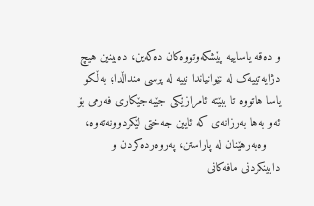و دەقە یاساییە پێشکەوتووەکان دەکەین، دەبینین هیچ دژایەتییەک لە نێوانیاندا نییە لە پرسی منداڵدا؛ بەڵکو یاسا هاتووە تا ببێتە ئامرازێکی جێبەجێکاری فەرمی بۆ ئەو بەها بەرزانەی کە ئایین جەختی لێکردوونەتەوە،
    وەبەرهێنان لە پاراستن، پەروەردەکردن و دابینکردنی مافەکانی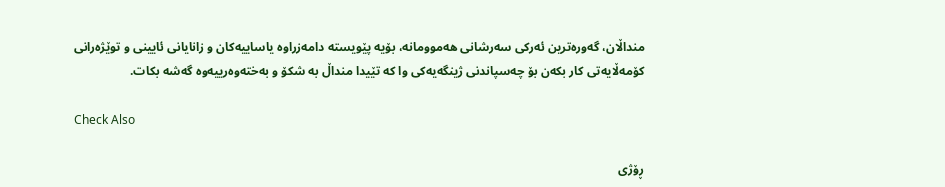منداڵان، گەورەترین ئەرکی سەرشانی هەموومانە، بۆیە پێویستە دامەزراوە یاساییەکان و زانایانی ئایینی و توێژەرانی کۆمەڵایەتی کار بکەن بۆ چەسپاندنی ژینگەیەکی وا کە تێیدا منداڵ بە شکۆ و بەختەوەرییەوە گەشە بکات.

Check Also

ڕۆژی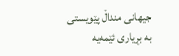جیهانی منداڵ پێویستی بە بڕیاری ئێمەیە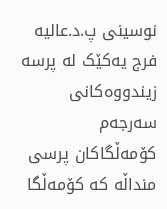نوسینی پ.د.عالیە فرج یەکێک لە پرسە زیندووەکانی سەرجەم کۆمەڵگاکان پرسی منداڵە کە کۆمەڵگا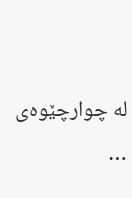لە چوارچێوەی …